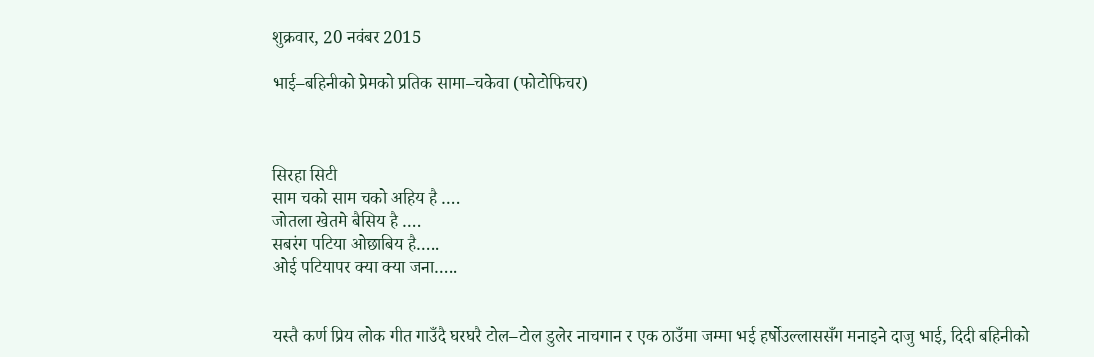शुक्रवार, 20 नवंबर 2015

भाई–बहिनीको प्रेमको प्रतिक सामा–चकेवा (फोटोफिचर)



सिरहा सिटी
साम चको साम चको अहिय है ….
जोतला खेतमे बैसिय है ….
सबरंग पटिया ओछाबिय है…..
ओई पटियापर क्या क्या जना…..


यस्तै कर्ण प्रिय लोक गीत गाउँदै घरघरै टोल–टोल डुलेर नाचगान र एक ठाउँमा जम्मा भई हर्षोउल्लाससँग मनाइने दाजु भाई, दिदी बहिनीको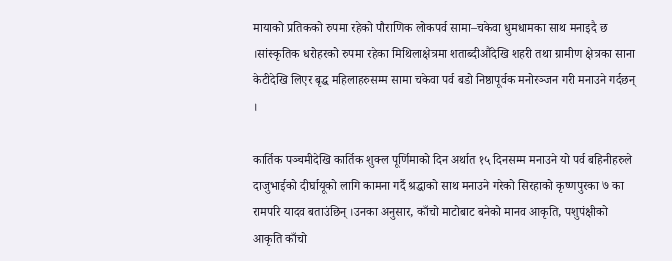मायाको प्रतिकको रुपमा रहेको पौराणिक लोकपर्व सामा–चकेवा धुमधामका साथ मनाइदै छ ।सांस्कृतिक धरोहरको रुपमा रहेका मिथिलाक्षेत्रमा शताब्दीऔंदेखि शहरी तथा ग्रामीण क्षेत्रका साना केटीदेखि लिएर बृद्ध महिलाहरुसम्म सामा चकेवा पर्व बडो निष्ठापूर्वक मनोरञ्जन गरी मनाउने गर्दछन् ।

कार्तिक पञ्चमीदेखि कार्तिक शुक्ल पूर्णिमाको दिन अर्थात १५ दिनसम्म मनाउने यो पर्व बहिनीहरुले दाजुभाईको दीर्घायूको लागि कामना गर्दै श्रद्धाको साथ मनाउने गरेको सिरहाको कृष्णपुरका ७ का रामपरि यादव बताउंछिन् ।उनका अनुसार, काँचो माटोबाट बनेको मानव आकृति, पशुपंक्षीको आकृति काँचो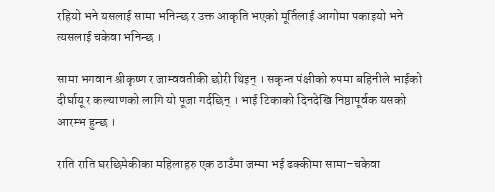रहियो भने यसलाई सामा भनिन्छ र उक्त आकृति भएको मूर्तिलाई आगोमा पकाइयो भने त्यसलाई चकेवा भनिन्छ ।

सामा भगवान श्रीकृष्ण र जाम्ववतीकी छोरी थिइन् । सकृन्त पंक्षीको रुपमा बहिनीले भाईको दीर्घायू र कल्याणको लागि यो पूजा गर्दछिन् । भाई टिकाको दिनदेखि निष्ठापूर्वक यसको आरम्भ हुन्छ ।

राति राति घरछिमेकीका महिलाहरु एक ठाउँमा जम्मा भई ढक्कीमा सामा–चकेवा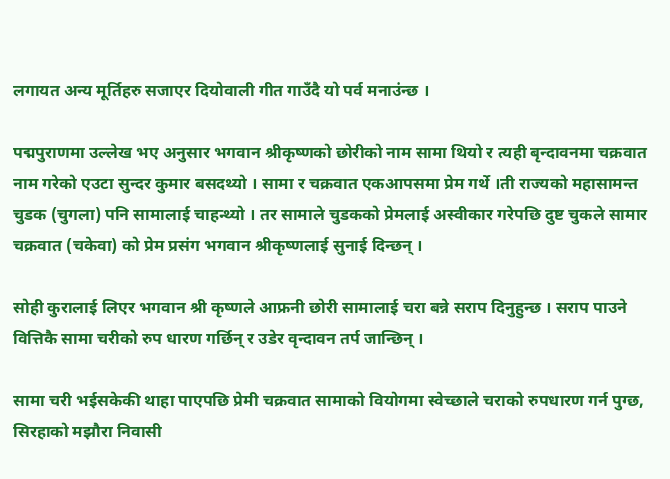लगायत अन्य मूर्तिहरु सजाएर दियोवाली गीत गाउँदै यो पर्व मनाउंन्छ ।

पद्मपुराणमा उल्लेख भए अनुसार भगवान श्रीकृष्णको छोरीको नाम सामा थियो र त्यही बृन्दावनमा चक्रवात नाम गरेको एउटा सुन्दर कुमार बसदथ्यो । सामा र चक्रवात एकआपसमा प्रेम गर्थे ।ती राज्यको महासामन्त चुडक (चुगला) पनि सामालाई चाहन्थ्यो । तर सामाले चुडकको प्रेमलाई अस्वीकार गरेपछि दुष्ट चुकले सामार चक्रवात (चकेवा) को प्रेम प्रसंग भगवान श्रीकृष्णलाई सुनाई दिन्छन् ।

सोही कुरालाई लिएर भगवान श्री कृष्णले आफ्रनी छोरी सामालाई चरा बन्ने सराप दिनुहुन्छ । सराप पाउने वित्तिकै सामा चरीको रुप धारण गर्छिन् र उडेर वृन्दावन तर्प जान्छिन् ।

सामा चरी भईसकेकी थाहा पाएपछि प्रेमी चक्रवात सामाको वियोगमा स्वेच्छाले चराको रुपधारण गर्न पुग्छ, सिरहाको मझौरा निवासी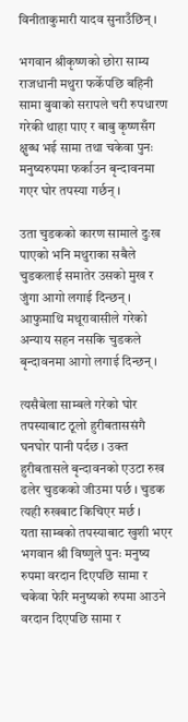विनीताकुमारी यादव सुनाउँछिन् ।

भगवान श्रीकृष्णको छोरा साम्य राजधानी मथुरा फर्केपछि बहिनी सामा बुवाको सरापले चरी रुपधारण गरेकी थाहा पाए र बाबु कृष्णसँग क्षुब्ध भई सामा तथा चकेवा पुनः मनुष्यरुपमा फर्काउन बृन्दावनमा गएर घोर तपस्या गर्छन् ।

उता चुडकको कारण सामाले दुःख पाएको भनि मथुराका सबैले चुडकलाई समातेर उसको मुख र जुंगा आगो लगाई दिन्छन् । आफुमाथि मथूरावासीले गरेको अन्याय सहन नसकि चुडकले बृन्दावनमा आगो लगाई दिन्छन् ।

त्यसैबेला साम्बले गरेको घोर तपस्याबाट ठूलो हुरीबताससंगै घनघोर पानी पर्दछ । उक्त हुरीबतासले बृन्दावनको एउटा रुख ढलेर चुडकको जीउमा पर्छ । चुडक त्यही रुखबाट किचिएर मर्छ ।
यता साम्बको तपस्याबाट खुशी भएर भगवान श्री विष्णुले पुनः मनुष्य रुपमा वरदान दिएपछि सामा र चकेवा फेरि मनुष्यको रुपमा आउने वरदान दिएपछि सामा र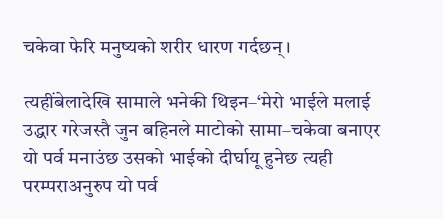चकेवा फेरि मनुष्यको शरीर धारण गर्दछन् ।

त्यहींबेलादेखि सामाले भनेकी थिइन–‘मेरो भाईले मलाई उद्धार गरेजस्तै जुन बहिनले माटोको सामा–चकेवा बनाएर यो पर्व मनाउंछ उसको भाईको दीर्घायू हुनेछ त्यही परम्पराअनुरुप यो पर्व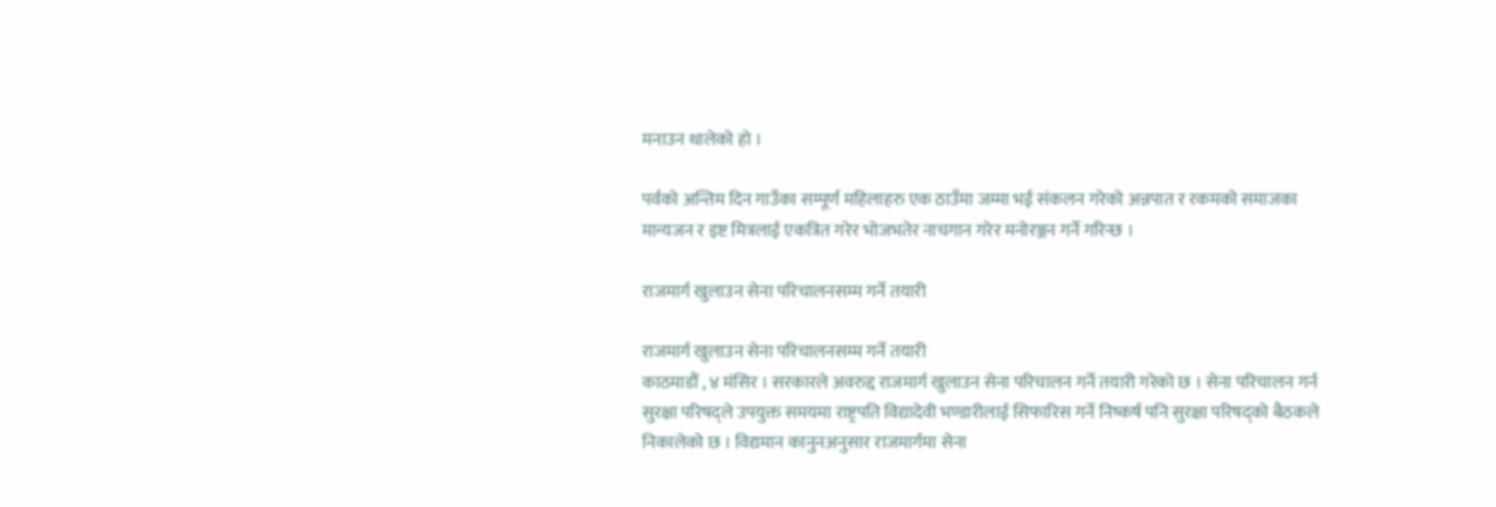मनाउन थालेको हो ।

पर्वको अन्तिम दिन गाउँका सम्पूर्ण महिलाहरु एक ठाउँमा जम्मा भई संकलन गरेको अन्नपात र रकमको समाजका मान्यजन र इष्ट मित्रलाई एकत्रित गरेर भोजभतेर नाचगान गरेर मनोरञ्जन गर्ने गरिन्छ ।

राजमार्ग खुलाउन सेना परिचालनसम्म गर्ने तयारी

राजमार्ग खुलाउन सेना परिचालनसम्म गर्ने तयारी
काठमाडौं , ४ मंसिर । सरकारले अवरुद्द राजमार्ग खुलाउन सेना परिचालन गर्ने तयारी गरेको छ । सेना परिचालन गर्न सुरक्षा परिषद्ले उपयुक्त समयमा राष्ट्रपति विद्यादेवी भण्डारीलाई सिफारिस गर्ने निष्कर्ष पनि सुरक्षा परिषद्को बैठकले निकालेको छ । विद्यमान कानुनअनुसार राजमार्गमा सेना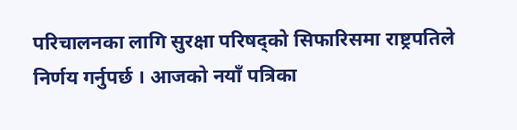परिचालनका लागि सुरक्षा परिषद्को सिफारिसमा राष्ट्रपतिले निर्णय गर्नुपर्छ । आजको नयाँ पत्रिका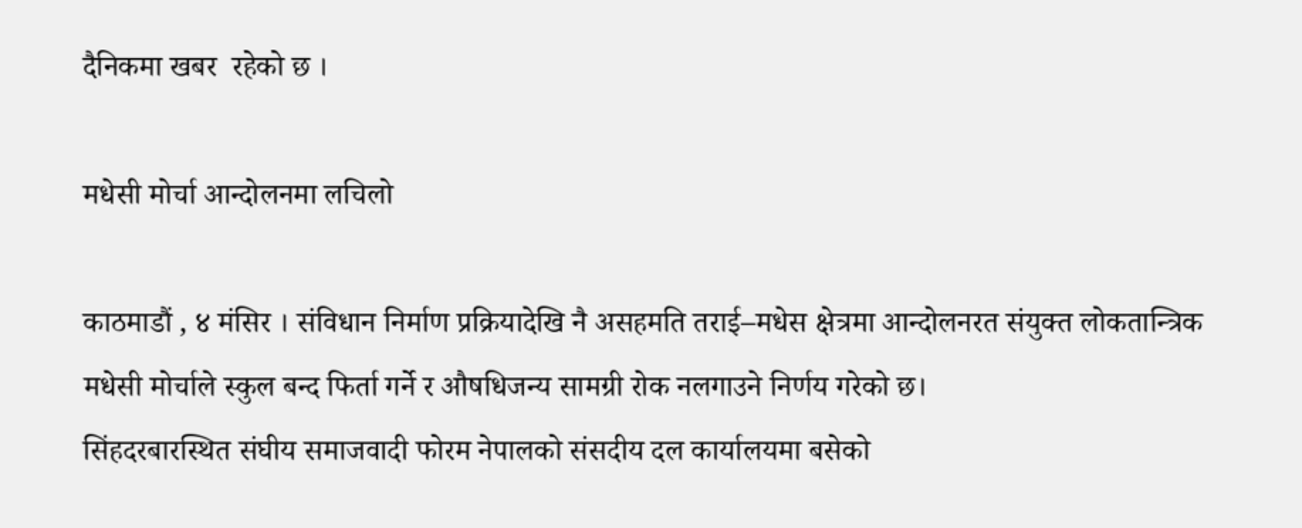दैनिकमा खबर  रहेको छ ।

मधेसी मोर्चा आन्दोलनमा लचिलो

काठमाडौं , ४ मंसिर । संविधान निर्माण प्रक्रियादेखि नै असहमति तराई–मधेस क्षेत्रमा आन्दोलनरत संयुक्त लोकतान्त्रिक मधेसी मोर्चाले स्कुल बन्द फिर्ता गर्ने र औषधिजन्य सामग्री रोक नलगाउने निर्णय गरेको छ।
सिंहदरबारस्थित संघीय समाजवादी फोरम नेपालको संसदीय दल कार्यालयमा बसेको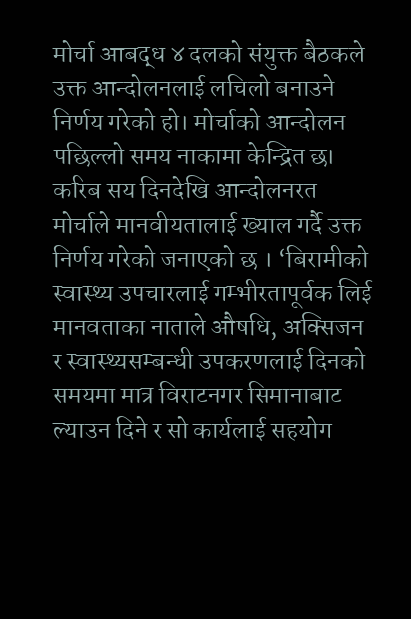मोर्चा आबद्ध ४ दलको संयुक्त बैठकले उक्त आन्दोलनलाई लचिलो बनाउने निर्णय गरेको हो। मोर्चाको आन्दोलन पछिल्लो समय नाकामा केन्द्रित छ।
करिब सय दिनदेखि आन्दोलनरत मोर्चाले मानवीयतालाई ख्याल गर्दै उक्त निर्णय गरेको जनाएको छ । ‘बिरामीको स्वास्थ्य उपचारलाई गम्भीरतापूर्वक लिई मानवताका नाताले औषधि, अक्सिजन र स्वास्थ्यसम्बन्धी उपकरणलाई दिनको समयमा मात्र विराटनगर सिमानाबाट ल्याउन दिने र सो कार्यलाई सहयोग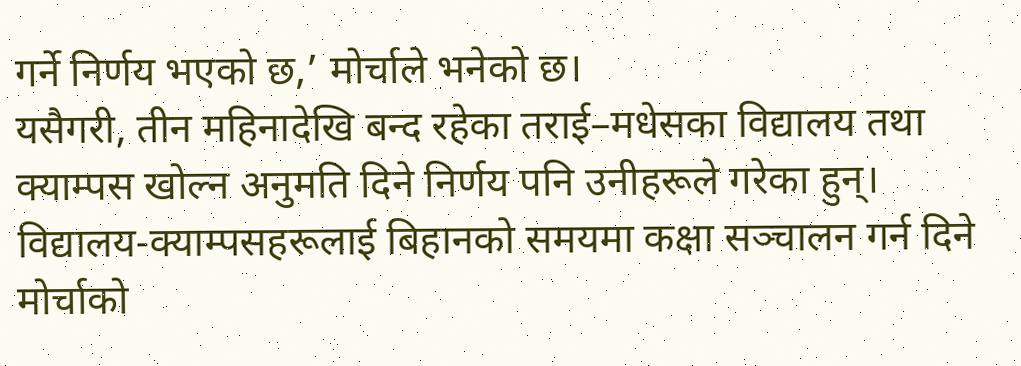गर्ने निर्णय भएको छ,’ मोर्चाले भनेको छ।
यसैगरी, तीन महिनादेखि बन्द रहेका तराई–मधेसका विद्यालय तथा क्याम्पस खोल्न अनुमति दिने निर्णय पनि उनीहरूले गरेका हुन्। विद्यालय-क्याम्पसहरूलाई बिहानको समयमा कक्षा सञ्चालन गर्न दिने मोर्चाको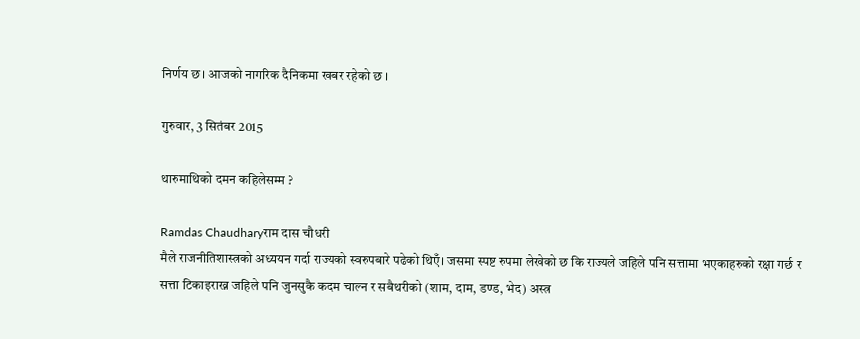निर्णय छ। आजको नागरिक दैनिकमा खबर रहेको छ ।

गुरुवार, 3 सितंबर 2015

थारुमाथिको दमन कहिलेसम्म ?

Ramdas Chaudharyराम दास चौधरी
मैले राजनीतिशास्त्रको अध्ययन गर्दा राज्यको स्वरुपबारे पढेको थिएँ। जसमा स्पष्ट रुपमा लेखेको छ कि राज्यले जहिले पनि सत्तामा भएकाहरुको रक्षा गर्छ र सत्ता टिकाइराख्न जहिले पनि जुनसुकै कदम चाल्न र सबैथरीको (शाम, दाम, डण्ड, भेद) अस्त्र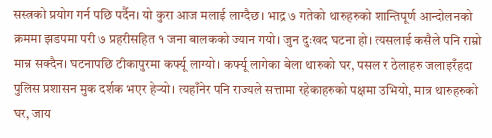सस्त्रको प्रयोग गर्न पछि पर्दैन। यो कुरा आज मलाई लाग्दैछ। भाद्र ७ गतेको थारुहरुको शान्तिपूर्ण आन्दोलनको क्रममा झडपमा परी ७ प्रहरीसहित १ जना बालकको ज्यान गयो। जुन दुःखद घटना हो। त्यसलाई कसैले पनि राम्रो मान्न सक्दैन। घटनापछि टीकापुरमा कर्फ्यू लाग्यो। कर्फ्यू लागेका बेला थारुको घर, पसल र ठेलाहरु जलाइरँहदा पुलिस प्रशासन मुक दर्शक भएर हेर्‍यो। त्यहाँनेर पनि राज्यले सत्तामा रहेकाहरुको पक्षमा उभियो, मात्र थारुहरुको घर, जाय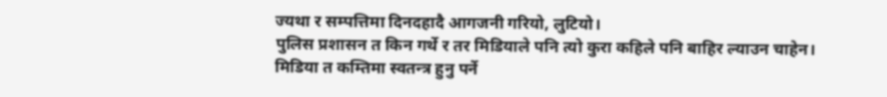ज्यथा र सम्पत्तिमा दिनदहादै आगजनी गरियो, लुटियो।
पुलिस प्रशासन त किन गर्थे र तर मिडियाले पनि त्यो कुरा कहिले पनि बाहिर ल्याउन चाहेन। मिडिया त कम्तिमा स्वतन्त्र हुनु पर्ने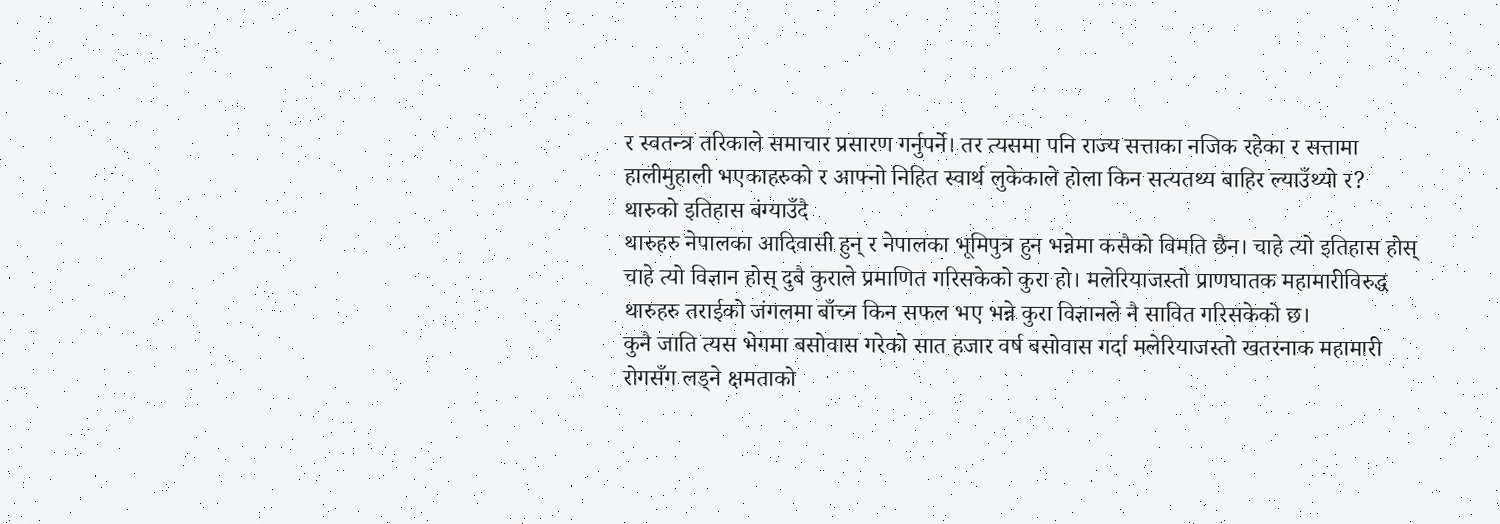र स्वतन्त्र तरिकाले समाचार प्रसारण गर्नुपर्ने। तर त्यसमा पनि राज्य सत्ताका नजिक रहेका र सत्तामा हालीमुहाली भएकाहरुको र आफ्नो निहित स्वार्थ लुकेकाले होला किन सत्यतथ्य बाहिर ल्याउँथ्यो र?
थारुको इतिहास बंग्याउँदै
थारुहरु नेपालका आदिवासी हुन् र नेपालका भूमिपुत्र हुन भन्नेमा कसैको विमति छैन। चाहे त्यो इतिहास होस् चाहे त्यो विज्ञान होस् दुबै कुराले प्रमाणित गरिसकेको कुरा हो। मलेरियाजस्तो प्राणघातक महामारीविरुद्ध थारुहरु तराईको जंगलमा बाँच्न किन सफल भए भन्ने कुरा विज्ञानले नै सावित गरिसकेको छ।
कुनै जाति त्यस भेगमा बसोवास गरेको सात हजार वर्ष बसोवास गर्दा मलेरियाजस्तो खतरनाक महामारी रोगसँग लड्ने क्षमताको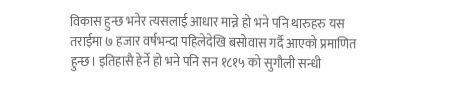विकास हुन्छ भनेर त्यसलाई आधार मान्ने हो भने पनि थारुहरु यस तराईमा ७ हजार वर्षभन्दा पहिलेदेखि बसोवास गर्दै आएको प्रमाणित हुन्छ। इतिहासै हेर्ने हो भने पनि सन १८१५ को सुगौली सन्धी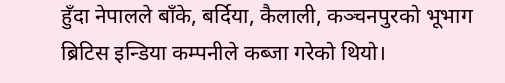हुँदा नेपालले बाँके, बर्दिया, कैलाली, कञ्चनपुरको भूभाग ब्रिटिस इन्डिया कम्पनीले कब्जा गरेको थियो।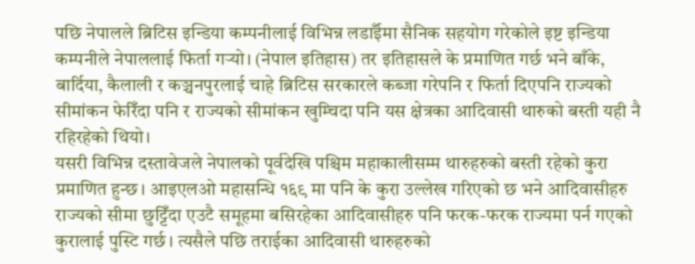पछि नेपालले ब्रिटिस इन्डिया कम्पनीलाई विभिन्न लडाईँमा सैनिक सहयोग गरेकोले इष्ट इन्डिया कम्पनीले नेपाललाई फिर्ता गर्‍यो। (नेपाल इतिहास) तर इतिहासले के प्रमाणित गर्छ भने बाँके, बार्दिया, कैलाली र कञ्चनपुरलाई चाहे ब्रिटिस सरकारले कब्जा गरेपनि र फिर्ता दिएपनि राज्यको सीमांकन फेरिँदा पनि र राज्यको सीमांकन खुम्चिदा पनि यस क्षेत्रका आदिवासी थारुको बस्ती यही नै रहिरहेको थियो।
यसरी विभिन्न दस्तावेजले नेपालको पूर्वदेखि पश्चिम महाकालीसम्म थारुहरुको बस्ती रहेको कुरा प्रमाणित हुन्छ। आइएलओ महासन्धि १६९ मा पनि के कुरा उल्लेख गरिएको छ भने आदिवासीहरु राज्यको सीमा छुट्टिँदा एउटै समूहमा बसिरहेका आदिवासीहरु पनि फरक-फरक राज्यमा पर्न गएको कुरालाई पुस्टि गर्छ। त्यसैले पछि तराईका आदिवासी थारुहरुको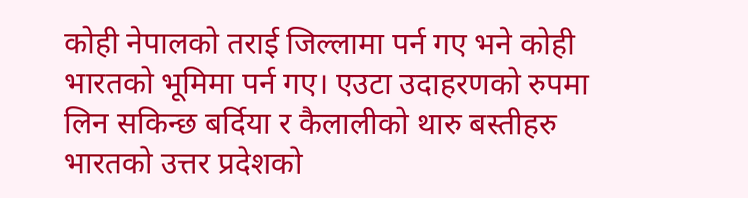कोही नेपालको तराई जिल्लामा पर्न गए भने कोही भारतको भूमिमा पर्न गए। एउटा उदाहरणको रुपमा लिन सकिन्छ बर्दिया र कैलालीको थारु बस्तीहरु भारतको उत्तर प्रदेशको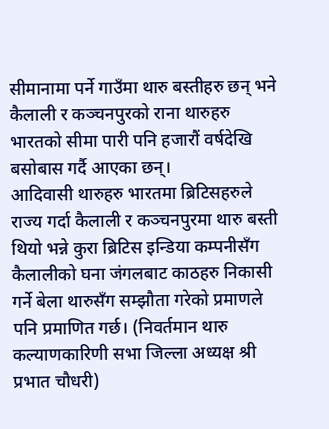सीमानामा पर्ने गाउँमा थारु बस्तीहरु छन् भने कैलाली र कञ्चनपुरको राना थारुहरु भारतको सीमा पारी पनि हजारौं वर्षदेखि बसोबास गर्दै आएका छन्।
आदिवासी थारुहरु भारतमा ब्रिटिसहरुले राज्य गर्दा कैलाली र कञ्चनपुरमा थारु बस्ती थियो भन्ने कुरा ब्रिटिस इन्डिया कम्पनीसँग कैलालीको घना जंगलबाट काठहरु निकासी गर्ने बेला थारुसँग सम्झौता गरेको प्रमाणले पनि प्रमाणित गर्छ। (निवर्तमान थारु कल्याणकारिणी सभा जिल्ला अध्यक्ष श्री प्रभात चौधरी)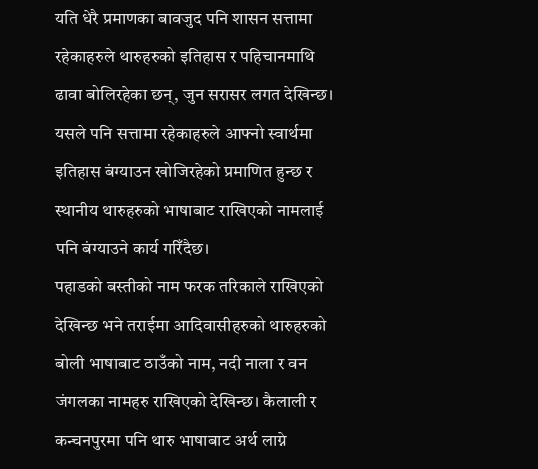यति धेरै प्रमाणका बावजुद पनि शासन सत्तामा रहेकाहरुले थारुहरुको इतिहास र पहिचानमाथि ढावा बोलिरहेका छन्, जुन सरासर लगत देखिन्छ। यसले पनि सत्तामा रहेकाहरुले आफ्नो स्वार्थमा इतिहास बंग्याउन खोजिरहेको प्रमाणित हुन्छ र स्थानीय थारुहरुको भाषाबाट राखिएको नामलाई पनि बंग्याउने कार्य गरिँदैछ।
पहाडको बस्तीको नाम फरक तरिकाले राखिएको देखिन्छ भने तराईमा आदिवासीहरुको थारुहरुको बोली भाषाबाट ठाउँको नाम, नदी नाला र वन जंगलका नामहरु राखिएको देखिन्छ। कैलाली र कन्चनपुरमा पनि थारु भाषाबाट अर्थ लाग्ने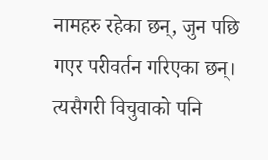नामहरु रहेका छन्, जुन पछि गएर परीवर्तन गरिएका छन्। त्यसैगरी विचुवाको पनि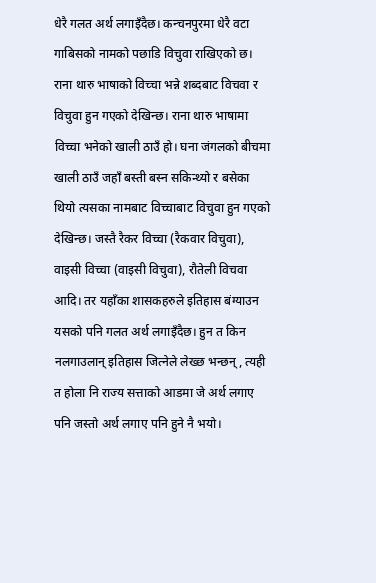धेरै गलत अर्थ लगाइँदैछ। कन्चनपुरमा धेरै वटा गाबिसको नामको पछाडि विचुवा राखिएको छ।
राना थारु भाषाको विच्चा भन्ने शब्दबाट विचवा र विचुवा हुन गएको देखिन्छ। राना थारु भाषामा विच्चा भनेको खाली ठाउँ हो। घना जंगलको बीचमा खाली ठाउँ जहाँ बस्ती बस्न सकिन्थ्यो र बसेका थियो त्यसका नामबाट विच्चाबाट विचुवा हुन गएको देखिन्छ। जस्तै रैकर विच्चा (रैकवार विचुवा), वाइसी विच्चा (वाइसी विचुवा), रौतेली विचवा आदि। तर यहाँका शासकहरुले इतिहास बंग्याउन यसको पनि गलत अर्थ लगाइँदैछ। हुन त किन नलगाउलान् इतिहास जित्नेले लेख्छ भन्छन्, त्यही त होला नि राज्य सत्ताको आडमा जे अर्थ लगाए पनि जस्तो अर्थ लगाए पनि हुने नै भयो।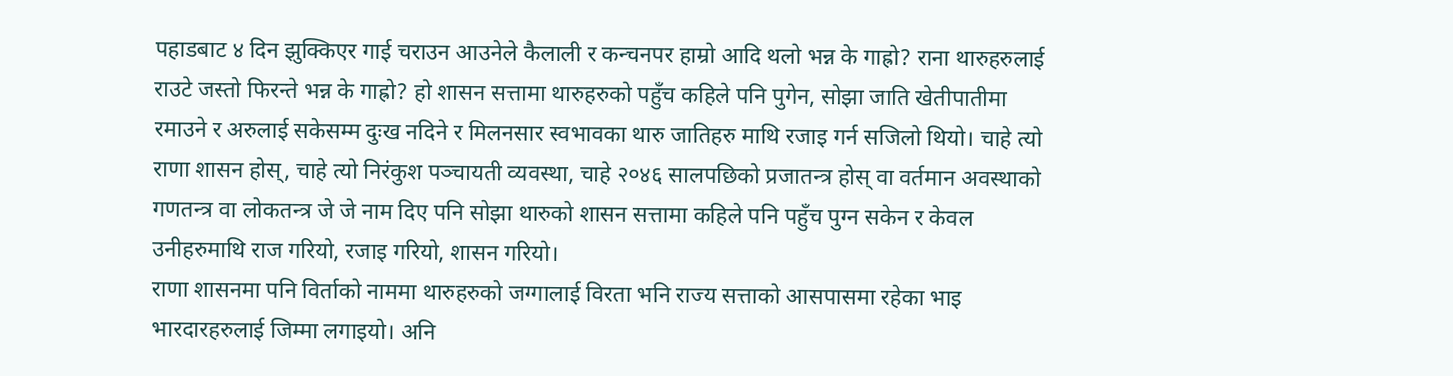पहाडबाट ४ दिन झुक्किएर गाई चराउन आउनेले कैलाली र कन्चनपर हाम्रो आदि थलो भन्न के गाह्रो? राना थारुहरुलाई राउटे जस्तो फिरन्ते भन्न के गाह्रो? हो शासन सत्तामा थारुहरुको पहुँच कहिले पनि पुगेन, सोझा जाति खेतीपातीमा रमाउने र अरुलाई सकेसम्म दुःख नदिने र मिलनसार स्वभावका थारु जातिहरु माथि रजाइ गर्न सजिलो थियो। चाहे त्यो राणा शासन होस्, चाहे त्यो निरंकुश पञ्चायती व्यवस्था, चाहे २०४६ सालपछिको प्रजातन्त्र होस् वा वर्तमान अवस्थाको गणतन्त्र वा लोकतन्त्र जे जे नाम दिए पनि सोझा थारुको शासन सत्तामा कहिले पनि पहुँच पुग्न सकेन र केवल उनीहरुमाथि राज गरियो, रजाइ गरियो, शासन गरियो।
राणा शासनमा पनि विर्ताको नाममा थारुहरुको जग्गालाई विरता भनि राज्य सत्ताको आसपासमा रहेका भाइ भारदारहरुलाई जिम्मा लगाइयो। अनि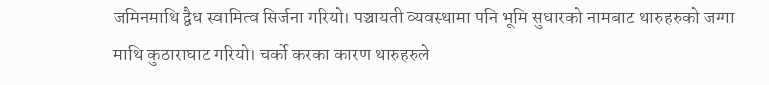जमिनमाथि द्वैध स्वामित्व सिर्जना गरियो। पञ्चायती व्यवस्थामा पनि भूमि सुधारको नामबाट थारुहरुको जग्गा माथि कुठाराघाट गरियो। चर्को करका कारण थारुहरुले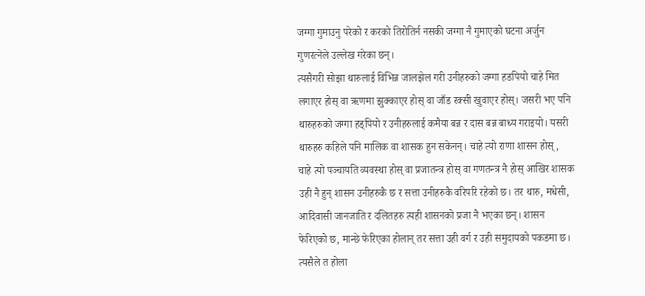जग्गा गुमाउनु परेको र करको तिरोतिर्न नसकी जग्गा नै गुमाएको घटना अर्जुन गुणरत्नेले उल्लेख गरेका छन्।
त्यसैगरी सोझा थारुलाई विभिन्न जालझेल गरी उनीहरुको जग्गा हडपियो चाहे मित लगाएर होस् वा ऋणमा झुक्काएर होस् वा जाँड रक्सी खुवाएर होस्। जसरी भए पनि थारुहरुको जग्गा हड्पियो र उनीहरुलाई कमैया बन्न र दास बन्न बाध्य गराइयो। यसरी थारुहरु कहिले पनि मालिक वा शासक हुन सकेनन्। चाहे त्यो राणा शासन होस्, चाहे त्यो पञ्चायति व्यवस्था होस् वा प्रजातन्त्र होस् वा गणतन्त्र नै होस् आखिर शासक उही नै हुन् शासन उनीहरुकै छ र सत्ता उनीहरुकै वरिपरि रहेको छ। तर थारु, मधेसी, आदिवासी जानजाति र दलितहरु त्यही शासनको प्रजा नै भएका छन्। शासन फेरिएको छ, मान्छे फेरिएका होलान् तर सत्ता उही वर्ग र उही समुदायको पकडमा छ।
त्यसैले त होला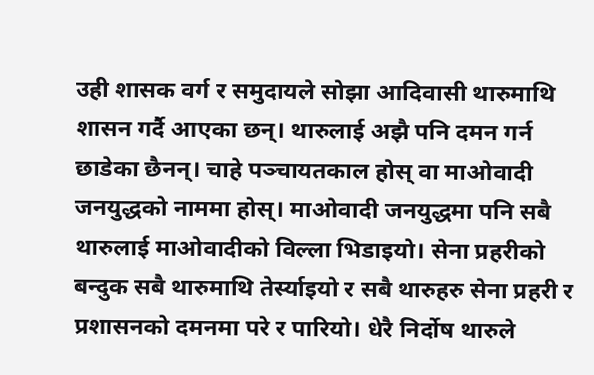उही शासक वर्ग र समुदायले सोझा आदिवासी थारुमाथि शासन गर्दै आएका छन्। थारुलाई अझै पनि दमन गर्न छाडेका छैनन्। चाहे पञ्चायतकाल होस् वा माओवादी जनयुद्धको नाममा होस्। माओवादी जनयुद्धमा पनि सबै थारुलाई माओवादीको विल्ला भिडाइयो। सेना प्रहरीको बन्दुक सबै थारुमाथि तेर्स्याइयो र सबै थारुहरु सेना प्रहरी र प्रशासनको दमनमा परे र पारियो। धेरै निर्दोष थारुले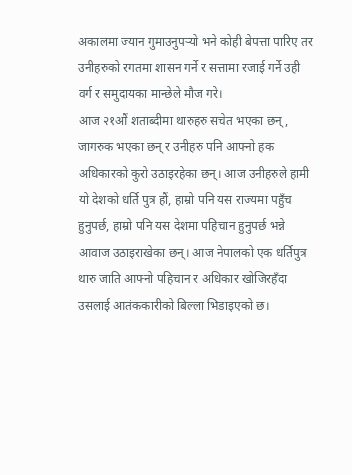अकालमा ज्यान गुमाउनुपर्‍यो भने कोही बेपत्ता पारिए तर उनीहरुको रगतमा शासन गर्ने र सत्तामा रजाई गर्ने उही वर्ग र समुदायका मान्छेले मौज गरे।
आज २१औं शताब्दीमा थारुहरु सचेत भएका छन्, जागरुक भएका छन् र उनीहरु पनि आफ्नो हक अधिकारको कुरो उठाइरहेका छन्। आज उनीहरुले हामी यो देशको धर्ति पुत्र हौं, हाम्रो पनि यस राज्यमा पहुँच हुनुपर्छ, हाम्रो पनि यस देशमा पहिचान हुनुपर्छ भन्ने आवाज उठाइराखेका छन्। आज नेपालको एक धर्तिपुत्र थारु जाति आफ्नो पहिचान र अधिकार खोजिरहँदा उसलाई आतंककारीको बिल्ला भिडाइएको छ।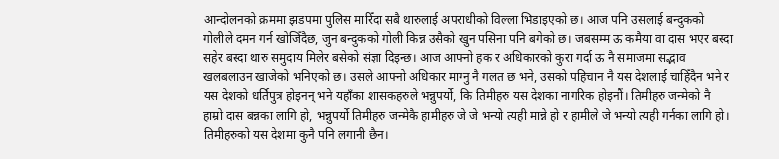आन्दोलनको क्रममा झडपमा पुलिस मारिँदा सबै थारुलाई अपराधीको विल्ला भिडाइएको छ। आज पनि उसलाई बन्दुकको गोलीले दमन गर्न खोजिँदैछ, जुन बन्दुकको गोली किन्न उसैको खुन पसिना पनि बगेको छ। जबसम्म ऊ कमैया वा दास भएर बस्दा सहेर बस्दा थारु समुदाय मिलेर बसेको संज्ञा दिइन्छ। आज आफ्नो हक र अधिकारको कुरा गर्दा ऊ नै समाजमा सद्भाव खलबलाउन खाजेको भनिएको छ। उसले आफ्नो अधिकार माग्नु नै गलत छ भने, उसको पहिचान नै यस देशलाई चाहिँदैन भने र यस देशको धर्तिपुत्र होइनन् भने यहाँका शासकहरुले भन्नुपर्यो, कि तिमीहरु यस देशका नागरिक होइनौं। तिमीहरु जन्मेको नै हाम्रो दास बन्नका लागि हो, भन्नुपर्यो तिमीहरु जन्मेकै हामीहरु जे जे भन्यो त्यही मान्ने हो र हामीले जे भन्यो त्यही गर्नका लागि हो।
तिमीहरुको यस देशमा कुनै पनि लगानी छैन।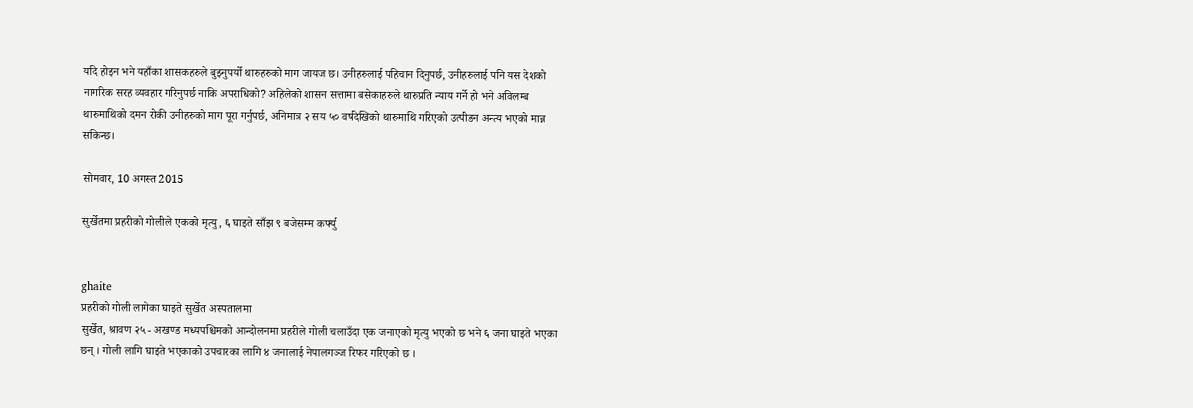यदि होइन भने यहाँका शासकहरुले बुझ्नुपर्यो थारुहरुको माग जायज छ। उनीहरुलाई पहिचान दिनुपर्छ, उनीहरुलाई पनि यस देशको नागरिक सरह व्यवहार गरिनुपर्छ नाकि अपराधिको? अहिलेको शासन सत्तामा बसेकाहरुले थारुप्रति न्याय गर्ने हो भने अविलम्ब थारुमाथिको दमन रोकी उनीहरुको माग पूरा गर्नुपर्छ, अनिमात्र २ सय ५० वर्षदेखिको थारुमाथि गरिएको उत्पीडन अन्त्य भएको मान्न सकिन्छ।

सोमवार, 10 अगस्त 2015

सुर्खेतमा प्रहरीको गोलीले एकको मृत्यु, ६ घाइते साँझ ९ बजेसम्म कर्फ्यु


ghaite
प्रहरीको गोली लागेका घाइते सुर्खेत अस्पतालमा
सुर्खेत, श्रावण २५ - अखण्ड मध्यपश्चिमको आन्दोलनमा प्रहरीले गोली चलाउँदा एक जनाएको मृत्यु भएको छ भने ६ जना घाइते भएका छन् । गोली लागि घाइते भएकाको उपचारका लागि ४ जनालाई नेपालगञ्ज रिफर गरिएको छ ।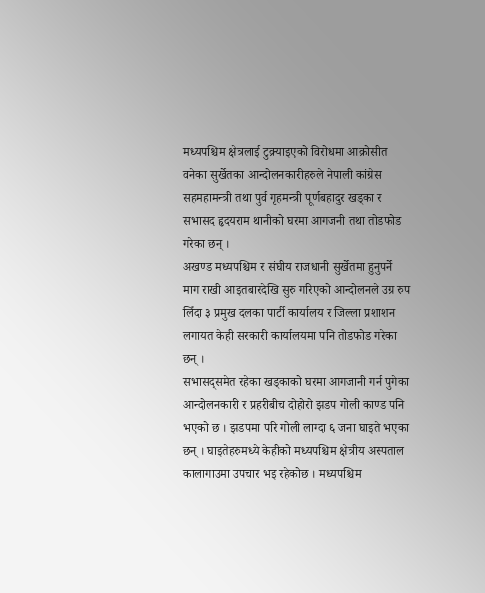मध्यपश्चिम क्षेत्रलाई टुक्र्याइएको विरोधमा आक्रोसीत वनेका सुर्खेतका आन्दोलनकारीहरुले नेपाली कांग्रेस सहमहामन्त्री तथा पुर्व गृहमन्त्री पूर्णबहादुर खड्का र सभासद हृदयराम थानीको घरमा आगजनी तथा तोडफोड गरेका छन् ।
अखण्ड मध्यपश्चिम र संघीय राजधानी सुर्खेतमा हुनुपर्ने माग राखी आइतबारदेखि सुरु गरिएको आन्दोलनले उग्र रुप लिँदा ३ प्रमुख दलका पार्टी कार्यालय र जिल्ला प्रशाशन लगायत केही सरकारी कार्यालयमा पनि तोडफोड गरेका छन् ।
सभासद्समेत रहेका खड्काको घरमा आगजानी गर्न पुगेका आन्दोलनकारी र प्रहरीबीच दोहोरो झडप गोली काण्ड पनि भएको छ । झडपमा परि गोली लाग्दा ६ जना घाइते भएका छन् । घाइतेहरुमध्ये केहीको मध्यपश्चिम क्षेत्रीय अस्पताल कालागाउमा उपचार भइ रहेकोछ । मध्यपश्चिम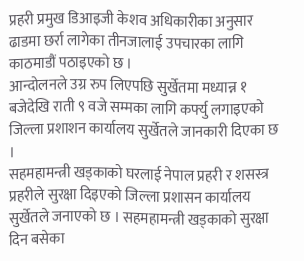प्रहरी प्रमुख डिआइजी केशव अधिकारीका अनुसार ढाडमा छर्रा लागेका तीनजालाई उपचारका लागि काठमाडौं पठाइएको छ ।
आन्दोलनले उग्र रुप लिएपछि सुर्खेतमा मध्यान्न १ बजेदेखि राती ९ वजे सम्मका लागि कर्फ्यु लगाइएको जिल्ला प्रशाशन कार्यालय सुर्खेतले जानकारी दिएका छ ।
सहमहामन्त्री खड्काको घरलाई नेपाल प्रहरी र शसस्त्र प्रहरीले सुरक्षा दिइएको जिल्ला प्रशासन कार्यालय सुर्खेतले जनाएको छ । सहमहामन्त्री खड्काको सुरक्षा दिन बसेका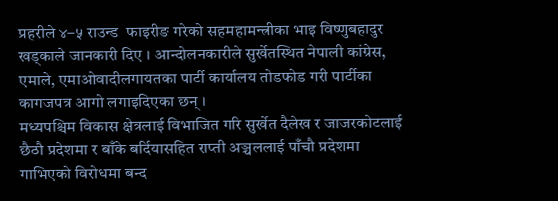प्रहरीले ४–५ राउन्ड  फाइरीङ गरेको सहमहामन्त्रीका भाइ विष्णुबहादुर खड्काले जानकारी दिए । आन्दोलनकारीले सुर्खेतस्थित नेपाली कांग्रेस, एमाले, एमाओवादीलगायतका पार्टी कार्यालय तोडफोड गरी पार्टीका कागजपत्र आगो लगाइदिएका छन् ।
मध्यपश्चिम विकास क्षेत्रलाई विभाजित गरि सुर्खेत दैलेख र जाजरकोटलाई छैठौ प्रदेशमा र बाँके बर्दियासहित राप्ती अञ्चललाई पाँचौ प्रदेशमा गाभिएको विरोधमा बन्द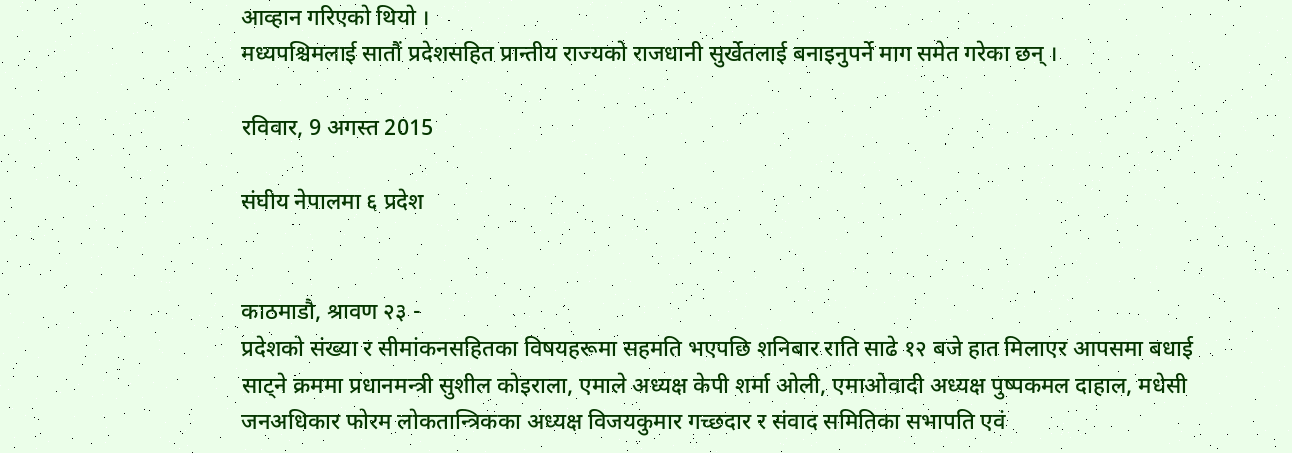आव्हान गरिएको थियो ।
मध्यपश्चिमलाई सातौं प्रदेशसहित प्रान्तीय राज्यको राजधानी सुर्खेतलाई बनाइनुपर्ने माग समेत गरेका छन् ।

रविवार, 9 अगस्त 2015

संघीय नेपालमा ६ प्रदेश


काठमाडौ, श्रावण २३ -
प्रदेशको संख्या र सीमांकनसहितका विषयहरूमा सहमति भएपछि शनिबार राति साढे १२ बजे हात मिलाएर आपसमा बधाई साट्ने क्रममा प्रधानमन्त्री सुशील कोइराला, एमाले अध्यक्ष केपी शर्मा ओली, एमाओवादी अध्यक्ष पुष्पकमल दाहाल, मधेसी जनअधिकार फोरम लोकतान्त्रिकका अध्यक्ष विजयकुमार गच्छदार र संवाद समितिका सभापति एवं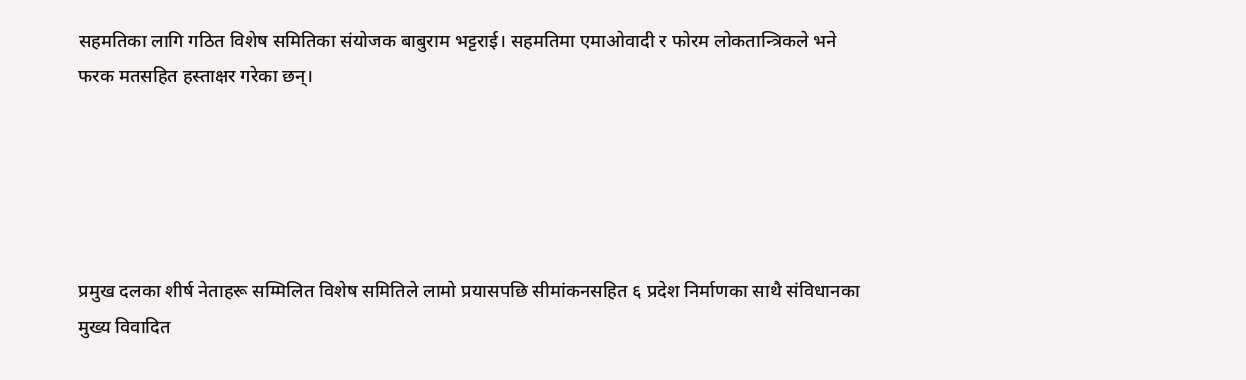सहमतिका लागि गठित विशेष समितिका संयोजक बाबुराम भट्टराई। सहमतिमा एमाओवादी र फोरम लोकतान्त्रिकले भने फरक मतसहित हस्ताक्षर गरेका छन्।





प्रमुख दलका शीर्ष नेताहरू सम्मिलित विशेष समितिले लामो प्रयासपछि सीमांकनसहित ६ प्रदेश निर्माणका साथै संविधानका मुख्य विवादित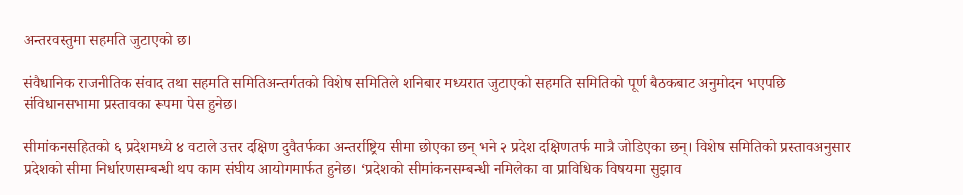अन्तरवस्तुमा सहमति जुटाएको छ।

संवैधानिक राजनीतिक संवाद तथा सहमति समितिअन्तर्गतको विशेष समितिले शनिबार मध्यरात जुटाएको सहमति समितिको पूर्ण बैठकबाट अनुमोदन भएपछि संविधानसभामा प्रस्तावका रूपमा पेस हुनेछ।

सीमांकनसहितको ६ प्रदेशमध्ये ४ वटाले उत्तर दक्षिण दुवैतर्फका अन्तर्राष्ट्रिय सीमा छोएका छन् भने २ प्रदेश दक्षिणतर्फ मात्रै जोडिएका छन्। विशेष समितिको प्रस्तावअनुसार प्रदेशको सीमा निर्धारणसम्बन्धी थप काम संघीय आयोगमार्फत हुनेछ। ‘प्रदेशको सीमांकनसम्बन्धी नमिलेका वा प्राविधिक विषयमा सुझाव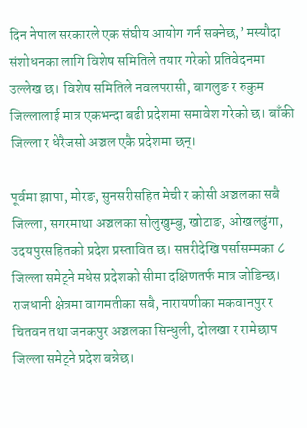दिन नेपाल सरकारले एक संघीय आयोग गर्न सक्नेछ,’ मस्यौदा संशोधनका लागि विशेष समितिले तयार गरेको प्रतिवेदनमा उल्लेख छ। विशेष समितिले नवलपरासी, बागलुङ र रुकुम जिल्लालाई मात्र एकभन्दा बढी प्रदेशमा समावेश गरेको छ। बाँकी जिल्ला र धेरैजसो अञ्चल एकै प्रदेशमा छन्।

पूर्वमा झापा, मोरङ, सुनसरीसहित मेची र कोसी अञ्चलका सबै जिल्ला, सगरमाथा अञ्चलका सोलुखुम्बु, खोटाङ, ओखलढुंगा, उदयपुरसहितको प्रदेश प्रस्तावित छ। सप्तरीदेखि पर्सासम्मका ८ जिल्ला समेट्ने मधेस प्रदेशको सीमा दक्षिणतर्फ मात्र जोडिन्छ। राजधानी क्षेत्रमा वागमतीका सबै, नारायणीका मकवानपुर र चितवन तथा जनकपुर अञ्चलका सिन्धुली, दोलखा र रामेछाप जिल्ला समेट्ने प्रदेश बन्नेछ।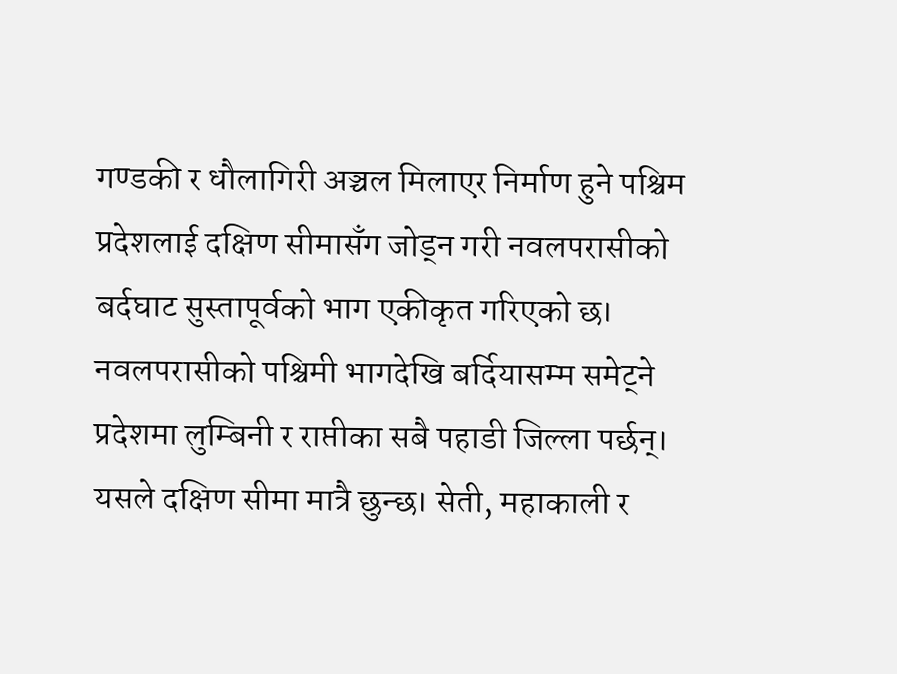गण्डकी र धौलागिरी अञ्चल मिलाएर निर्माण हुने पश्चिम प्रदेशलाई दक्षिण सीमासँग जोड्न गरी नवलपरासीको बर्दघाट सुस्तापूर्वको भाग एकीकृत गरिएको छ। नवलपरासीको पश्चिमी भागदेखि बर्दियासम्म समेट्ने प्रदेशमा लुम्बिनी र राप्तीका सबै पहाडी जिल्ला पर्छन्। यसले दक्षिण सीमा मात्रै छुन्छ। सेती, महाकाली र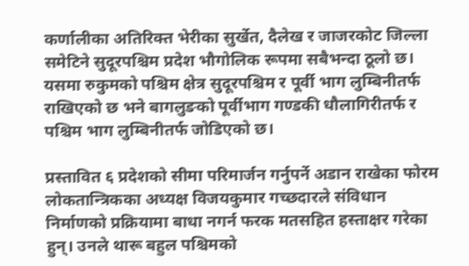कर्णालीका अतिरिक्त भेरीका सुर्खेत, दैलेख र जाजरकोट जिल्ला समेटिने सुदूरपश्चिम प्रदेश भौगोलिक रूपमा सबैभन्दा ठूलो छ। यसमा रुकुमको पश्चिम क्षेत्र सुदूरपश्चिम र पूर्वी भाग लुम्बिनीतर्फ राखिएको छ भने बागलुङको पूर्वीभाग गण्डकी धौलागिरीतर्फ र पश्चिम भाग लुम्बिनीतर्फ जोडिएको छ।

प्रस्तावित ६ प्रदेशको सीमा परिमार्जन गर्नुपर्ने अडान राखेका फोरम लोकतान्त्रिकका अध्यक्ष विजयकुमार गच्छदारले संविधान निर्माणको प्रक्रियामा बाधा नगर्न फरक मतसहित हस्ताक्षर गरेका हुन्। उनले थारू बहुल पश्चिमको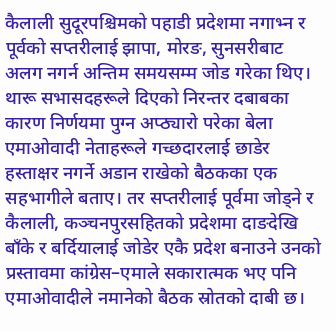कैलाली सुदूरपश्चिमको पहाडी प्रदेशमा नगाभ्न र पूर्वको सप्तरीलाई झापा, मोरङ, सुनसरीबाट अलग नगर्न अन्तिम समयसम्म जोड गरेका थिए। थारू सभासदहरूले दिएको निरन्तर दबाबका कारण निर्णयमा पुग्न अप्ठ्यारो परेका बेला एमाओवादी नेताहरूले गच्छदारलाई छाडेर हस्ताक्षर नगर्ने अडान राखेको बैठकका एक सहभागीले बताए। तर सप्तरीलाई पूर्वमा जोड्ने र कैलाली, कञ्चनपुरसहितको प्रदेशमा दाङदेखि बाँके र बर्दियालाई जोडेर एकै प्रदेश बनाउने उनको प्रस्तावमा कांग्रेस–एमाले सकारात्मक भए पनि एमाओवादीले नमानेको बैठक स्रोतको दाबी छ।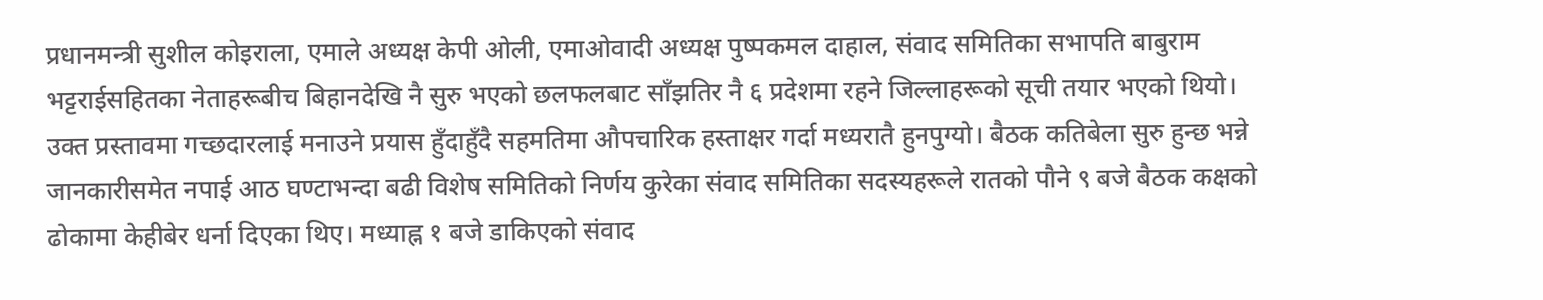प्रधानमन्त्री सुशील कोइराला, एमाले अध्यक्ष केपी ओली, एमाओवादी अध्यक्ष पुष्पकमल दाहाल, संवाद समितिका सभापति बाबुराम भट्टराईसहितका नेताहरूबीच बिहानदेखि नै सुरु भएको छलफलबाट साँझतिर नै ६ प्रदेशमा रहने जिल्लाहरूको सूची तयार भएको थियो। उक्त प्रस्तावमा गच्छदारलाई मनाउने प्रयास हुँदाहुँदै सहमतिमा औपचारिक हस्ताक्षर गर्दा मध्यरातै हुनपुग्यो। बैठक कतिबेला सुरु हुन्छ भन्ने जानकारीसमेत नपाई आठ घण्टाभन्दा बढी विशेष समितिको निर्णय कुरेका संवाद समितिका सदस्यहरूले रातको पौने ९ बजे बैठक कक्षको ढोकामा केहीबेर धर्ना दिएका थिए। मध्याह्न १ बजे डाकिएको संवाद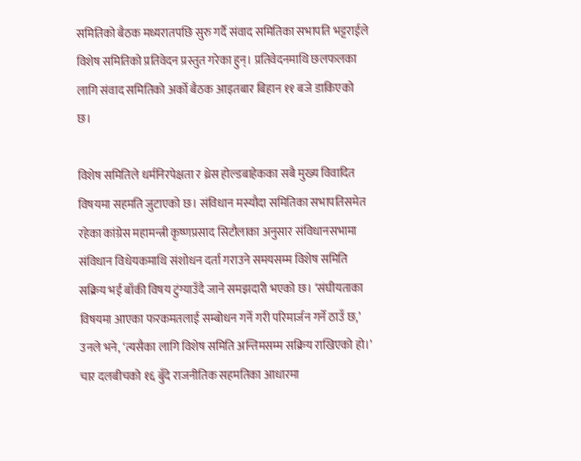समितिको बैठक मध्यरातपछि सुरु गर्दै संवाद समितिका सभापति भट्टराईले विशेष समितिको प्रतिवेदन प्रस्तुत गरेका हुन्। प्रतिवेदनमाथि छलफलका लागि संवाद समितिको अर्को बैठक आइतबार बिहान ११ बजे डाकिएको छ।

विशेष समितिले धर्मनिरपेक्षता र थ्रेस होल्डबाहेकका सबै मुख्य विवादित विषयमा सहमति जुटाएको छ। संविधान मस्यौदा समितिका सभापतिसमेत रहेका कांग्रेस महामन्त्री कृष्णप्रसाद सिटौलाका अनुसार संविधानसभामा संविधान विधेयकमाथि संशोधन दर्ता गराउने समयसम्म विशेष समिति सक्रिय भई बाँकी विषय टुंग्याउँदै जाने समझदारी भएको छ। ‘संघीयताका विषयमा आएका फरकमतलाई सम्बोधन गर्ने गरी परिमार्जन गर्ने ठाउँ छ,’ उनले भने, ‘त्यसैका लागि विशेष समिति अन्तिमसम्म सक्रिय राखिएको हो।’ चार दलबीचको १६ बुँदे राजनीतिक सहमतिका आधारमा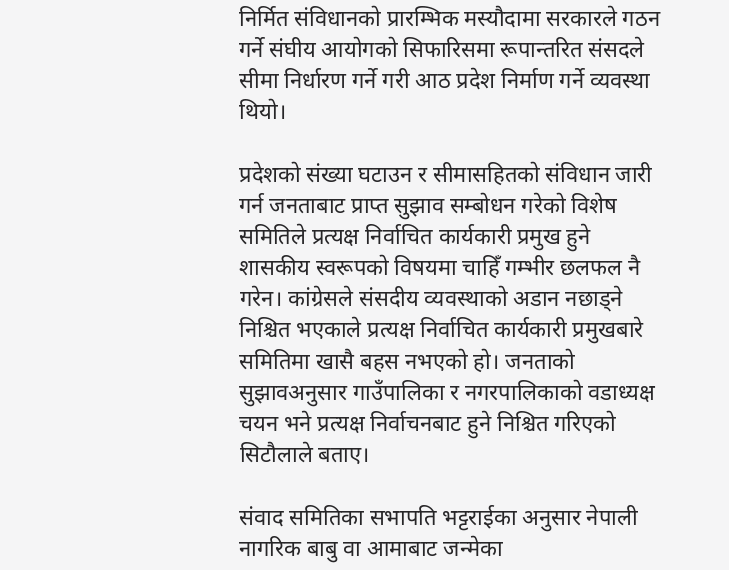निर्मित संविधानको प्रारम्भिक मस्यौदामा सरकारले गठन गर्ने संघीय आयोगको सिफारिसमा रूपान्तरित संसदले सीमा निर्धारण गर्ने गरी आठ प्रदेश निर्माण गर्ने व्यवस्था थियो।

प्रदेशको संख्या घटाउन र सीमासहितको संविधान जारी गर्न जनताबाट प्राप्त सुझाव सम्बोधन गरेको विशेष समितिले प्रत्यक्ष निर्वाचित कार्यकारी प्रमुख हुने शासकीय स्वरूपको विषयमा चाहिँ गम्भीर छलफल नै गरेन। कांग्रेसले संसदीय व्यवस्थाको अडान नछाड्ने निश्चित भएकाले प्रत्यक्ष निर्वाचित कार्यकारी प्रमुखबारे समितिमा खासै बहस नभएको हो। जनताको सुझावअनुसार गाउँपालिका र नगरपालिकाको वडाध्यक्ष चयन भने प्रत्यक्ष निर्वाचनबाट हुने निश्चित गरिएको सिटौलाले बताए।

संवाद समितिका सभापति भट्टराईका अनुसार नेपाली नागरिक बाबु वा आमाबाट जन्मेका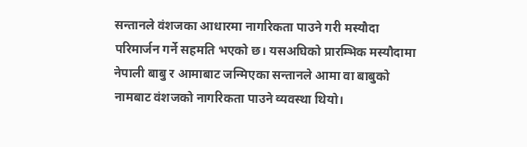सन्तानले वंशजका आधारमा नागरिकता पाउने गरी मस्यौदा परिमार्जन गर्ने सहमति भएको छ। यसअघिको प्रारम्भिक मस्यौदामा नेपाली बाबु र आमाबाट जन्मिएका सन्तानले आमा वा बाबुको नामबाट वंशजको नागरिकता पाउने व्यवस्था थियो।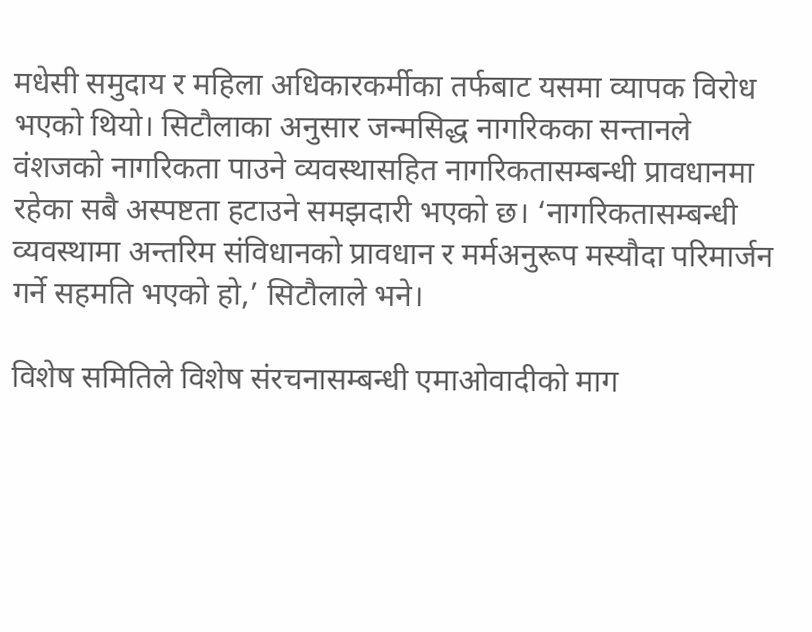मधेसी समुदाय र महिला अधिकारकर्मीका तर्फबाट यसमा व्यापक विरोध भएको थियो। सिटौलाका अनुसार जन्मसिद्ध नागरिकका सन्तानले वंशजको नागरिकता पाउने व्यवस्थासहित नागरिकतासम्बन्धी प्रावधानमा रहेका सबै अस्पष्टता हटाउने समझदारी भएको छ। ‘नागरिकतासम्बन्धी व्यवस्थामा अन्तरिम संविधानको प्रावधान र मर्मअनुरूप मस्यौदा परिमार्जन गर्ने सहमति भएको हो,’ सिटौलाले भने।

विशेष समितिले विशेष संरचनासम्बन्धी एमाओवादीको माग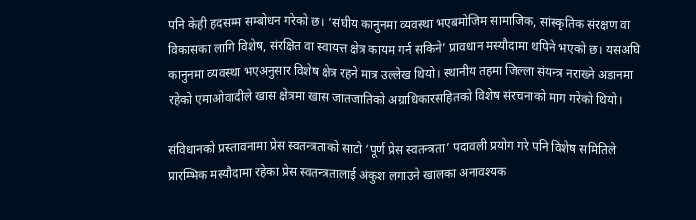पनि केही हदसम्म सम्बोधन गरेको छ। ‘संघीय कानुनमा व्यवस्था भएबमोजिम सामाजिक, सांस्कृतिक संरक्षण वा विकासका लागि विशेष, संरक्षित वा स्वायत्त क्षेत्र कायम गर्न सकिने’ प्रावधान मस्यौदामा थपिने भएको छ। यसअघि कानुनमा व्यवस्था भएअनुसार विशेष क्षेत्र रहने मात्र उल्लेख थियो। स्थानीय तहमा जिल्ला संयन्त्र नराख्ने अडानमा रहेको एमाओवादीले खास क्षेत्रमा खास जातजातिको अग्राधिकारसहितको विशेष संरचनाको माग गरेको थियो।

संविधानको प्रस्तावनामा प्रेस स्वतन्त्रताको साटो ‘पूर्ण प्रेस स्वतन्त्रता’ पदावली प्रयोग गरे पनि विशेष समितिले प्रारम्भिक मस्यौदामा रहेका प्रेस स्वतन्त्रतालाई अंकुश लगाउने खालका अनावश्यक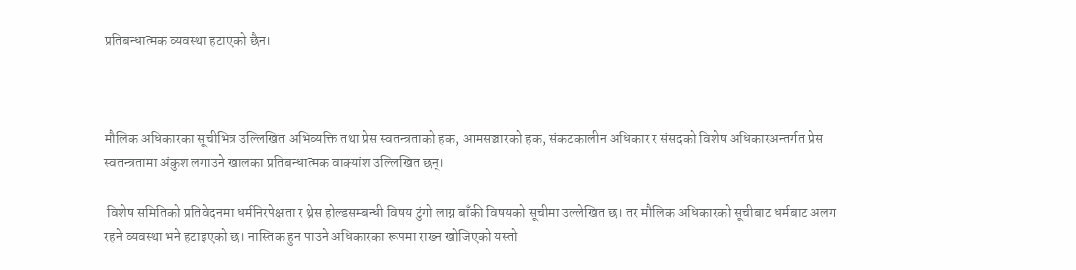प्रतिबन्धात्मक व्यवस्था हटाएको छैन।



मौलिक अधिकारका सूचीभित्र उल्लिखित अभिव्यक्ति तथा प्रेस स्वतन्त्रताको हक, आमसञ्चारको हक, संकटकालीन अधिकार र संसदको विशेष अधिकारअन्तर्गत प्रेस स्वतन्त्रतामा अंकुश लगाउने खालका प्रतिबन्धात्मक वाक्यांश उल्लिखित छन्।

 विशेष समितिको प्रतिवेदनमा धर्मनिरपेक्षता र थ्रेस होल्डसम्बन्धी विषय टुंगो लाग्न बाँकी विषयको सूचीमा उल्लेखित छ। तर मौलिक अधिकारको सूचीबाट धर्मबाट अलग रहने व्यवस्था भने हटाइएको छ। नास्तिक हुन पाउने अधिकारका रूपमा राख्न खोजिएको यस्तो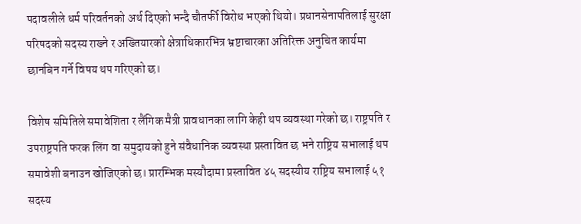पदावलीले धर्म परिवर्तनको अर्थ दिएको भन्दै चौतर्फी विरोध भएको थियो। प्रधानसेनापतिलाई सुरक्षा परिषदको सदस्य राख्ने र अख्तियारको क्षेत्राधिकारभित्र भ्रष्टाचारका अतिरिक्त अनुचित कार्यमा छानबिन गर्ने विषय थप गरिएको छ।

विशेष समितिले समावेशिता र लैंगिक मैत्री प्रावधानका लागि केही थप व्यवस्था गरेको छ। राष्ट्रपति र उपराष्ट्रपति फरक लिंग वा समुदायको हुने संवैधानिक व्यवस्था प्रस्तावित छ भने राष्ट्रिय सभालाई थप समावेशी बनाउन खोजिएको छ। प्रारम्भिक मस्यौदामा प्रस्तावित ४५ सदस्यीय राष्ट्रिय सभालाई ५१ सदस्य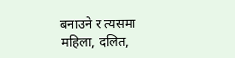बनाउने र त्यसमा महिला, दलित,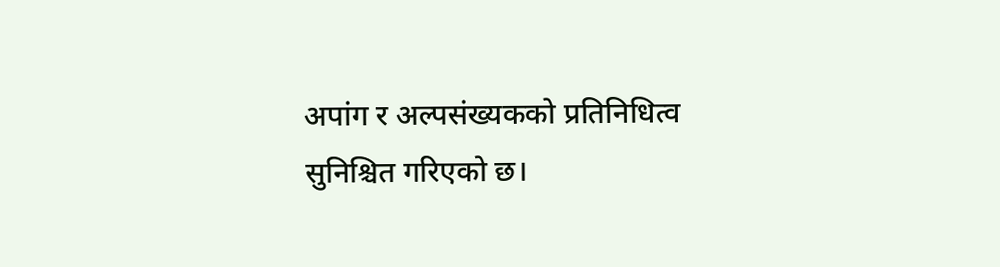अपांग र अल्पसंख्यकको प्रतिनिधित्व सुनिश्चित गरिएको छ।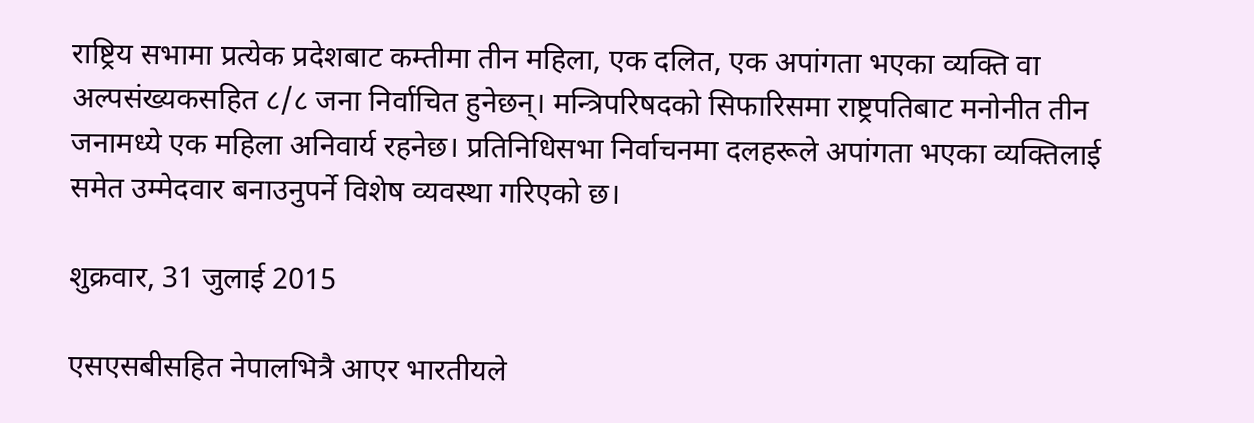राष्ट्रिय सभामा प्रत्येक प्रदेशबाट कम्तीमा तीन महिला, एक दलित, एक अपांगता भएका व्यक्ति वा अल्पसंख्यकसहित ८/८ जना निर्वाचित हुनेछन्। मन्त्रिपरिषदको सिफारिसमा राष्ट्रपतिबाट मनोनीत तीन जनामध्ये एक महिला अनिवार्य रहनेछ। प्रतिनिधिसभा निर्वाचनमा दलहरूले अपांगता भएका व्यक्तिलाई समेत उम्मेदवार बनाउनुपर्ने विशेष व्यवस्था गरिएको छ।

शुक्रवार, 31 जुलाई 2015

एसएसबीसहित नेपालभित्रै आएर भारतीयले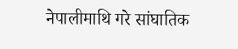नेपालीमाथि गरे सांघातिक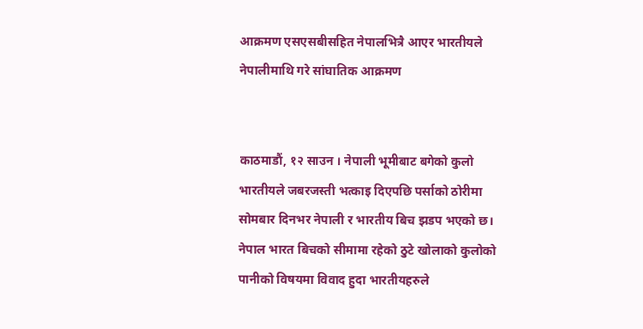आक्रमण एसएसबीसहित नेपालभित्रै आएर भारतीयले नेपालीमाथि गरे सांघातिक आक्रमण


काठमाडौं, १२ साउन । नेपाली भूमीबाट बगेको कुलो भारतीयले जबरजस्ती भत्काइ दिएपछि पर्साको ठोरीमा सोमबार दिनभर नेपाली र भारतीय बिच झडप भएको छ।   नेपाल भारत बिचको सीमामा रहेको ठुटे खोलाको कुलोको पानीको विषयमा विवाद हुदा भारतीयहरुले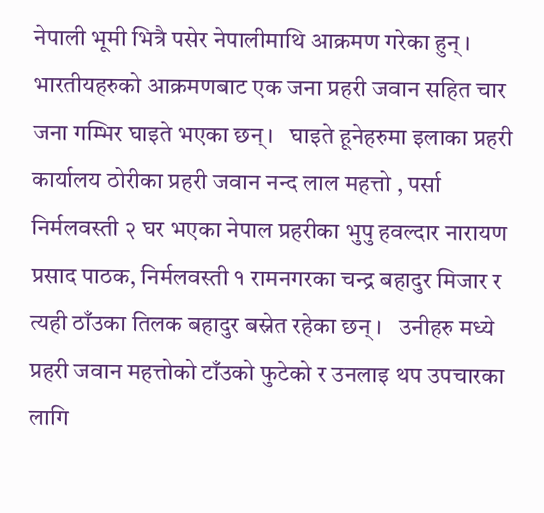नेपाली भूमी भित्रै पसेर नेपालीमाथि आक्रमण गरेका हुन् । भारतीयहरुको आक्रमणबाट एक जना प्रहरी जवान सहित चार जना गम्भिर घाइते भएका छन्।   घाइते हूनेहरुमा इलाका प्रहरी कार्यालय ठोरीका प्रहरी जवान नन्द लाल महत्तो , पर्सा निर्मलवस्ती २ घर भएका नेपाल प्रहरीका भुपु हवल्दार नारायण प्रसाद पाठक, निर्मलवस्ती १ रामनगरका चन्द्र बहादुर मिजार र त्यही ठाँउका तिलक बहादुर बस्नेत रहेका छन् ।   उनीहरु मध्ये प्रहरी जवान महत्तोको टाँउको फुटेको र उनलाइ थप उपचारका लागि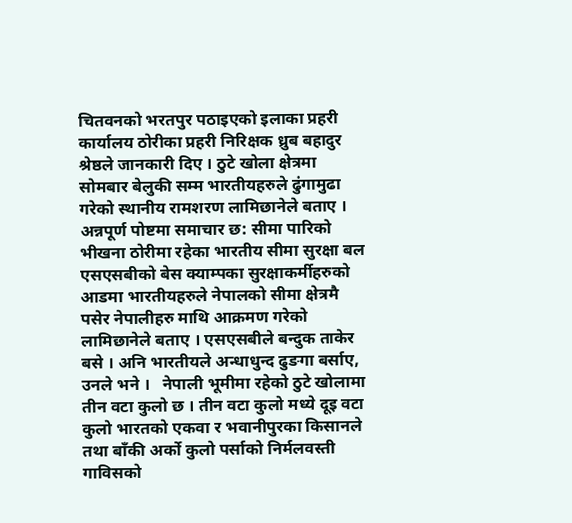चितवनको भरतपुर पठाइएको इलाका प्रहरी कार्यालय ठोरीका प्रहरी निरिक्षक ध्रुब बहादुर श्रेष्ठले जानकारी दिए । ठुटे खोला क्षेत्रमा सोमबार बेलुकी सम्म भारतीयहरुले ढुंगामुढा गरेको स्थानीय रामशरण लामिछानेले बताए ।   अन्नपूर्ण पोष्टमा समाचार छ: सीमा पारिको भीखना ठोरीमा रहेका भारतीय सीमा सुरक्षा बल एसएसबीको बेस क्याम्पका सुरक्षाकर्मीहरुको आडमा भारतीयहरुले नेपालको सीमा क्षेत्रमै पसेर नेपालीहरु माथि आक्रमण गरेको लामिछानेले बताए । एसएसबीले बन्दुक ताकेर बसे । अनि भारतीयले अन्धाधुन्द ढुङगा बर्साए, उनले भने ।   नेपाली भूमीमा रहेको ठुटे खोलामा तीन वटा कुलो छ । तीन वटा कुलो मध्ये दूइ वटा कुलो भारतको एकवा र भवानीपुरका किसानले तथा बाँकी अर्को कुलो पर्साको निर्मलवस्ती गाविसको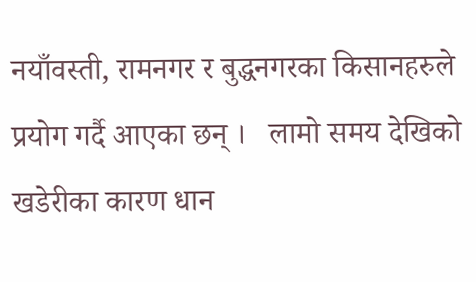नयाँवस्ती, रामनगर र बुद्धनगरका किसानहरुले प्रयोग गर्दै आएका छन् ।   लामो समय देखिको खडेरीका कारण धान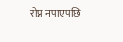रोप्न नपाएपछि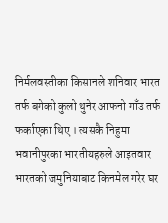निर्मलवस्तीका किसानले शनिवार भारत तर्फ बगेको कुलो थुनेर आफनो गाँउ तर्फ फर्काएका थिए । त्यसकै निहुमा भवानीपुरका भारतीयहरुले आइतवार भारतको जमुनियाबाट किनमेल गरेर घर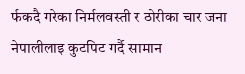र्फकदै गरेका निर्मलवस्ती र ठोरीका चार जना नेपालीलाइ कुटपिट गर्दै सामान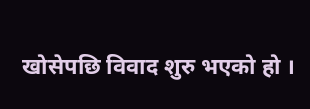खोसेपछि विवाद शुरु भएको हो ।